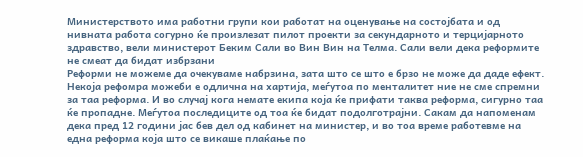Министерството има работни групи кои работат на оценување на состојбата и од нивната работа согурно ќе произлезат пилот проекти за секундарното и терцијарното здравство, вели министерот Беким Сали во Вин Вин на Телма. Сали вели дека реформите не смеат да бидат избрзани
Реформи не можеме да очекуваме набрзина, зата што се што е брзо не може да даде ефект. Некоја рефомра можеби е одлична на хартија, меѓутоа по менталитет ние не сме спремни за таа реформа. И во случај кога немате екипа која ќе прифати таква реформа, сигурно таа ќе пропадне. Меѓутоа последиците од тоа ќе бидат подолготрајни. Сакам да напоменам дека пред 12 години јас бев дел од кабинет на министер, и во тоа време работевме на една реформа која што се викаше плаќање по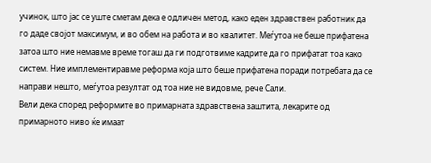учинок, што јас се уште сметам дека е одличен метод, како еден здравствен работник да го даде својот максимум, и во обем на работа и во квалитет. Меѓутоа не беше прифатена затоа што ние немавме време тогаш да ги подготвиме кадрите да го прифатат тоа како систем. Ние имплементиравме реформа која што беше прифатена поради потребата да се направи нешто, меѓутоа резултат од тоа ние не видовме, рече Сали.
Вели дека според реформите во примарната здравствена заштита, лекарите од примарното ниво ќе имаат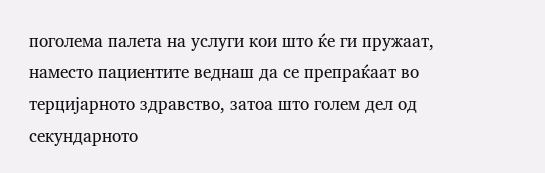поголема палета на услуги кои што ќе ги пружаат, наместо пациентите веднаш да се препраќаат во терцијарното здравство, затоа што голем дел од секундарното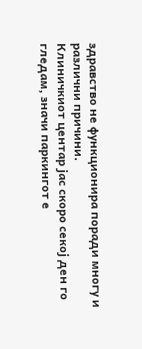здравство не функционира поради многу и различни причини.
Клиничкиот центар јас скоро секој ден го гледам, значи паркингот е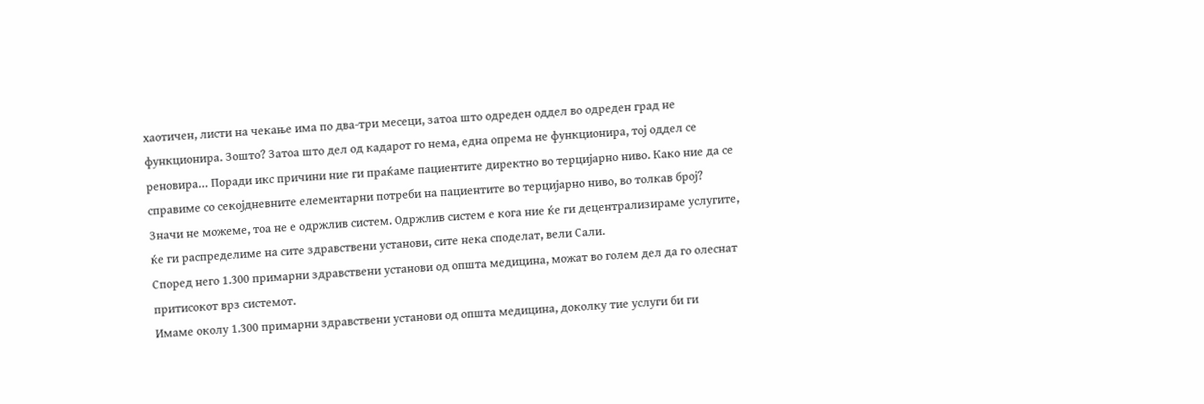хаотичен, листи на чекање има по два-три месеци, затоа што одреден оддел во одреден град не функционира. Зошто? Затоа што дел од кадарот го нема, една опрема не функционира, тој оддел се реновира… Поради икс причини ние ги праќаме пациентите директно во терцијарно ниво. Како ние да се справиме со секојдневните елементарни потреби на пациентите во терцијарно ниво, во толкав број? Значи не можеме, тоа не е одржлив систем. Одржлив систем е кога ние ќе ги децентрализираме услугите, ќе ги распределиме на сите здравствени установи, сите нека споделат, вели Сали.
Според него 1.300 примарни здравствени установи од општа медицина, можат во голем дел да го олеснат притисокот врз системот.
Имаме околу 1.300 примарни здравствени установи од општа медицина, доколку тие услуги би ги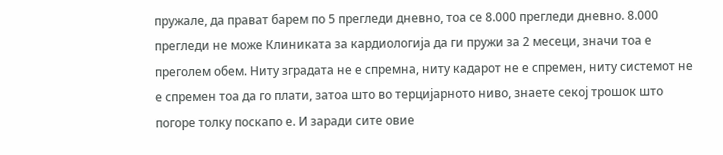пружале, да прават барем по 5 прегледи дневно, тоа се 8.000 прегледи дневно. 8.000 прегледи не може Клиниката за кардиологија да ги пружи за 2 месеци, значи тоа е преголем обем. Ниту зградата не е спремна, ниту кадарот не е спремен, ниту системот не е спремен тоа да го плати, затоа што во терцијарното ниво, знаете секој трошок што погоре толку поскапо е. И заради сите овие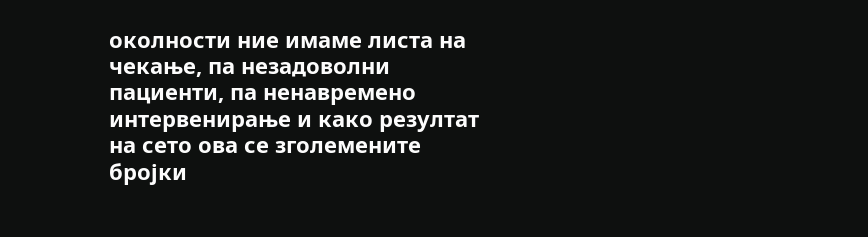околности ние имаме листа на чекање, па незадоволни пациенти, па ненавремено интервенирање и како резултат на сето ова се зголемените бројки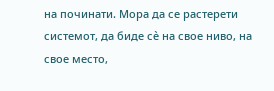на починати. Мора да се растерети системот, да биде сѐ на свое ниво, на свое место,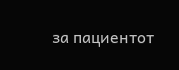за пациентот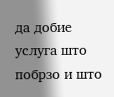да добие услуга што побрзо и што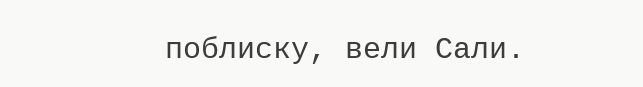поблиску, вели Сали.